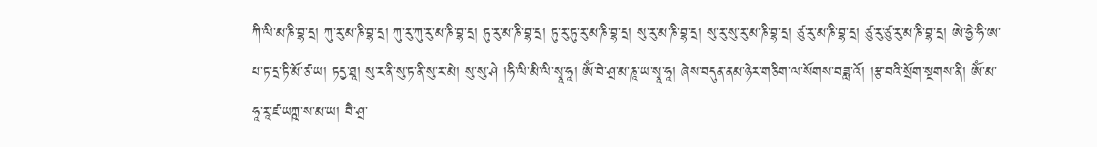ཀི་ལི་མ་ཎི་བྷ་དྲ། ཀུ་རུ་མ་ཎི་བྷ་དྲ། ཀུ་རུ་ཀུ་རུ་མ་ཎི་བྷ་དྲ། ཏུ་རུ་མ་ཎི་བྷ་དྲ། ཏུ་རུ་ཏུ་རུ་མ་ཎི་བྷ་དྲ། སུ་རུ་མ་ཎི་བྷ་དྲ། སུ་རུ་སུ་རུ་མ་ཎི་བྷ་དྲ། ཙུ་རུ་མ་ཎི་བྷ་དྲ། ཙུ་རུ་ཙུ་རུ་མ་ཎི་བྷ་དྲ། ཨེ་ཧྱེ་ཧི་ཨ་པ་ཏ་དྲ་ཏི་མོ་ཙ་ཡ། ཏདྱ་ཐཱ། སུ་ར་ནི་སུ་ཏ་ནི་སུ་ར་མེ། སུ་སུ་ཤེ །ཧི་ལི་མི་ལི་སྭཱ་ཧཱ། ཨོཾ་བེ་ཤྲ་མ་ཎཱ་ཡ་སྭཱ་ཧཱ། ཞེས་བདུན་ནམ་ཉེར་གཅིག་ལ་སོགས་བཟླ་འོ། །རྩ་བའི་སྲོག་སྔགས་ནི། ཨོཾ་མ་ཧཱ་རཱ་ཛ་ཡཀྵ་ས་མ་ཡ། བཻ་ཤྲ་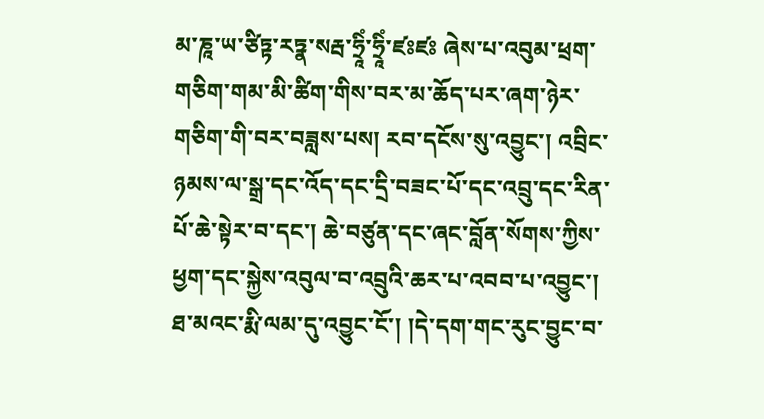མ་ཎཱ་ཡ་ཙིཏྟ་རཏྣ་སརྦ་ཧྲཱིཾ་ཧྲཱིཾ་ཛཿཛཿ ཞེས་པ་འབུམ་ཕྲག་གཅིག་གམ་མི་ཚིག་གིས་བར་མ་ཆོད་པར་ཞག་ཉེར་གཅིག་གི་བར་བཟླས་པས། རབ་དངོས་སུ་འབྱུང་། འབྲིང་ཉམས་ལ་སྒྲ་དང་འོད་དང་དྲི་བཟང་པོ་དང་འབྲུ་དང་རིན་པོ་ཆེ་སྟེར་བ་དང་། ཆེ་བཙུན་དང་ཞང་བློན་སོགས་ཀྱིས་ཕྱག་དང་སྐྱེས་འབུལ་བ་འབྲུའི་ཆར་པ་འབབ་པ་འབྱུང་། ཐ་མའང་རྨི་ལམ་དུ་འབྱུང་ངོ་། །དེ་དག་གང་རུང་བྱུང་བ་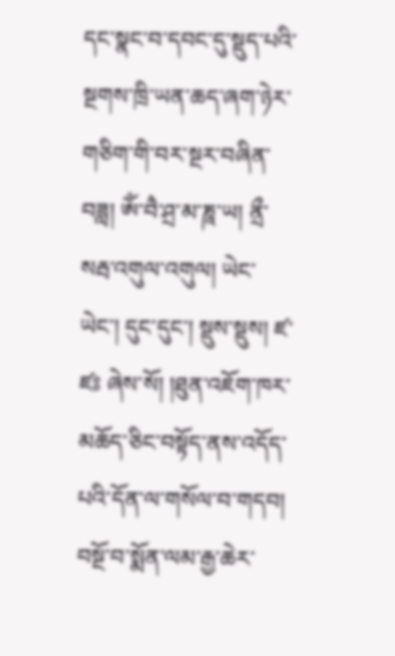དང་སྣང་བ་དབང་དུ་སྡུད་པའི་སྔགས་ཁྲི་ཡན་ཆད་ཞག་ཉེར་གཅིག་གི་བར་སྔར་བཞིན་བཟླ། ཨོཾ་བཻ་ཤྲ་མ་ཎཱ་ཡ། ནྲྀ་སརྦ་འགུལ་འགུལ། ཡེང་ཡེང་། དུང་དུང་། སྡུས་སྡུས། ཛ་ཛཿ ཞེས་སོ། །ཐུན་འཇོག་ཁར་མཆོད་ཅིང་བསྟོད་ནས་འདོད་པའི་དོན་ལ་གསོལ་བ་གདབ། བསྔོ་བ་སྨོན་ལམ་རྒྱ་ཆེར་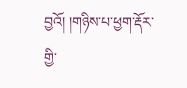བྱའོ། །གཉིས་པ་ཕྱག་རྡོར་གྱི་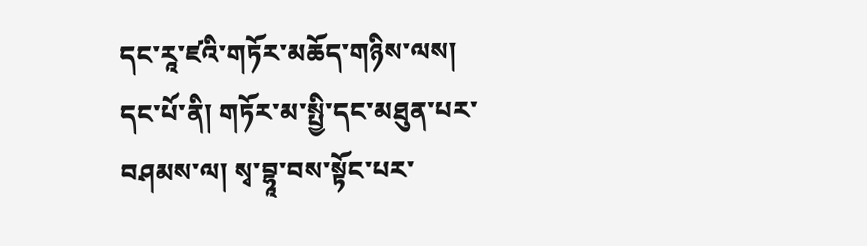དང་རཱ་ཛའི་གཏོར་མཆོད་གཉིས་ལས། དང་པོ་ནི། གཏོར་མ་སྤྱི་དང་མཐུན་པར་བཤམས་ལ། སྭ་བྷཱ་བས་སྟོང་པར་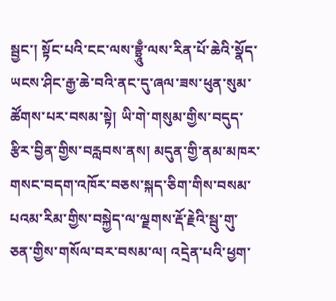སྦྱང་། སྟོང་པའི་ངང་ལས་བྷྲཱུྃ་ལས་རིན་པོ་ཆེའི་སྣོད་ཡངས་ཤིང་རྒྱ་ཆེ་བའི་ནང་དུ་ཞལ་ཟས་ཕུན་སུམ་ཚོགས་པར་བསམ་སྟེ། ཡི་གེ་གསུམ་གྱིས་བདུད་རྩིར་བྱིན་གྱིས་བརླབས་ནས། མདུན་གྱི་ནམ་མཁར་གསང་བདག་འཁོར་བཅས་སྐད་ཅིག་གིས་བསམ་པའམ་རིམ་གྱིས་བསྐྱེད་ལ་ལྗགས་རྡོ་རྗེའི་སྦུ་གུ་ཅན་གྱིས་གསོལ་བར་བསམ་ལ། འདྲེན་པའི་ཕྱག་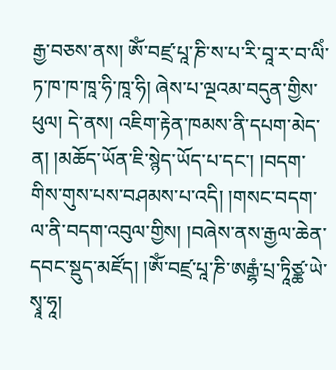རྒྱ་བཅས་ནས། ཨོཾ་བཛྲ་པཱ་ཎི་ས་པ་རི་བཱ་ར་བ་ལིཾ་ཏ་ཁ་ཁ་ཁཱ་ཧི་ཁཱ་ཧི། ཞེས་པ་ལྔའམ་བདུན་གྱིས་ཕུལ། དེ་ནས། འཇིག་རྟེན་ཁམས་ནི་དཔག་མེད་ན། །མཆོད་ཡོན་ཇི་སྙེད་ཡོད་པ་དང་། །བདག་གིས་གུས་པས་བཤམས་པ་འདི། །གསང་བདག་ལ་ནི་བདག་འབུལ་གྱིས། །བཞེས་ནས་རྒྱལ་ཆེན་དབང་སྡུད་མཛོད། །ཨོཾ་བཛྲ་པཱ་ཎི་ཨརྒྷཾ་པྲ་ཏཱིཙྪ་ཡེ་སྭཱ་ཧཱ།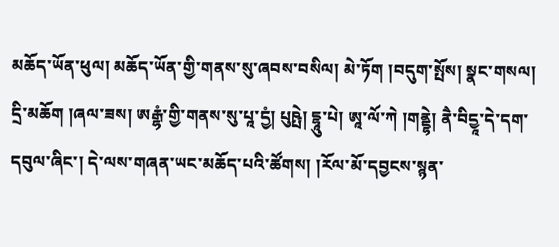མཆོད་ཡོན་ཕུལ། མཆོད་ཡོན་གྱི་གནས་སུ་ཞབས་བསིལ། མེ་ཏོག །བདུག་སྤོས། སྣང་གསལ། དྲི་མཆོག །ཞལ་ཟས། ཨརྒྷཾ་གྱི་གནས་སུ་པཱ་དྱཾ། པུཥྤེ། དྷཱུ་པེ། ཨཱ་ལོ་ཀེ །གནྡྷེ། ནཻ་བིདྱཱ་དེ་དག་དབུལ་ཞིང་། དེ་ལས་གཞན་ཡང་མཆོད་པའི་ཚོགས། །རོལ་མོ་དབྱངས་སྙན་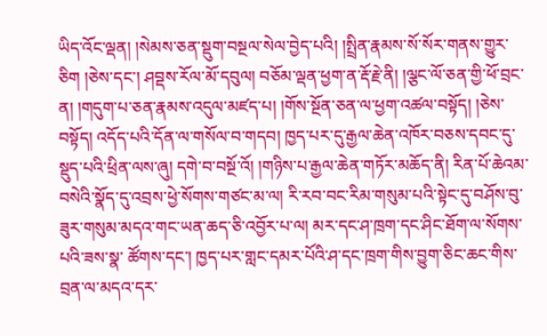ཡིད་འོང་ལྡན། །སེམས་ཅན་སྡུག་བསྔལ་སེལ་བྱེད་པའི། །སྤྲིན་རྣམས་སོ་སོར་གནས་གྱུར་ཅིག །ཅེས་དང་། ཤབྡས་རོལ་མོ་དབུལ། བཅོམ་ལྡན་ཕྱག་ན་རྡོ་རྗེ་ནི། །ལྕང་ལོ་ཅན་གྱི་ཕོ་བྲང་ན། །གདུག་པ་ཅན་རྣམས་འདུལ་མཛད་པ། །གོས་སྔོན་ཅན་ལ་ཕྱག་འཚལ་བསྟོད། །ཅེས་བསྟོད། འདོད་པའི་དོན་ལ་གསོལ་བ་གདབ། ཁྱད་པར་དུ་རྒྱལ་ཆེན་འཁོར་བཅས་དབང་དུ་སྡུད་པའི་ཕྲིན་ལས་ཞུ། དགེ་བ་བསྔོ་འོ། །གཉིས་པ་རྒྱལ་ཆེན་གཏོར་མཆོད་ནི། རིན་པོ་ཆེའམ་བསེའི་སྣོད་དུ་འབྲས་ཕྱེ་སོགས་གཙང་མ་ལ། རི་རབ་བང་རིམ་གསུམ་པའི་སྟེང་དུ་བཤོས་བུ་ཟུར་གསུམ་མདའ་གང་ཡན་ཆད་ཅི་འབྱོར་པ་ལ། མར་དང་ཤ་ཁྲག་དང་ཤིང་ཐོག་ལ་སོགས་པའི་ཟས་སྣ་ ཚོགས་དང་། ཁྱད་པར་གླང་དམར་པོའི་ཤ་དང་ཁྲག་གིས་བྱུག་ཅིང་ཆང་གིས་བྲན་ལ་མདའ་དར་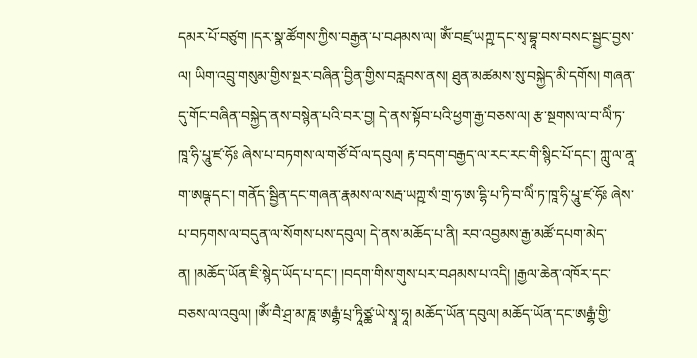དམར་པོ་བཙུག །དར་སྣ་ཚོགས་ཀྱིས་བརྒྱན་པ་བཤམས་ལ། ཨོཾ་བཛྲ་ཡཀྵ་དང་སྭ་བྷཱ་བས་བསང་སྦྱང་བྱས་ལ། ཡིག་འབྲུ་གསུམ་གྱིས་སྔར་བཞིན་བྱིན་གྱིས་བརླབས་ནས། ཐུན་མཚམས་སུ་བསྐྱེད་མི་དགོས། གཞན་དུ་གོང་བཞིན་བསྐྱེད་ནས་བསྙེན་པའི་བར་བྱ། དེ་ནས་སྟོབ་པའི་ཕྱག་རྒྱ་བཅས་ལ། རྩ་སྔགས་ལ་བ་ལིཾ་ཏ་ཁཱ་ཧི་པཱུ་ཛ་ཧོཿ ཞེས་པ་བཏགས་ལ་གཙོ་བོ་ལ་དབུལ། རྟ་བདག་བརྒྱད་ལ་རང་རང་གི་སྙིང་པོ་དང་། ཀླུ་ལ་ནཱ་ག་ཨཥྚ་དང་། གནོད་སྦྱིན་དང་གཞན་རྣམས་ལ་སརྦ་ཡཀྵ་སཾ་གྲ་ཧ་ཨ་དྷི་པ་ཏི་བ་ལིཾ་ཏ་ཁཱ་ཧི་པཱུ་ཛ་ཧོཿ ཞེས་པ་བཏགས་ལ་བདུན་ལ་སོགས་པས་དབུལ། དེ་ནས་མཆོད་པ་ནི། རབ་འབྱམས་རྒྱ་མཚོ་དཔག་མེད་ན། །མཆོད་ཡོན་ཇི་སྙེད་ཡོད་པ་དང་། །བདག་གིས་གུས་པར་བཤམས་པ་འདི། །རྒྱལ་ཆེན་འཁོར་དང་བཅས་ལ་འབུལ། །ཨོཾ་བཻ་ཤྲ་མ་ཎཱ་ཨརྒྷཾ་པྲ་ཏཱིཙྪ་ཡེ་སྭཱ་ཧཱ། མཆོད་ཡོན་དབུལ། མཆོད་ཡོན་དང་ཨརྒྷཾ་གྱི་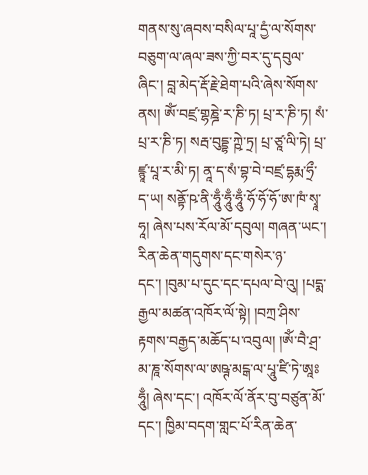གནས་སུ་ཞབས་བསིལ་པཱ་དྱཾ་ལ་སོགས་བཅུག་ལ་ཞལ་ཟས་ཀྱི་བར་དུ་དབུལ་ཞིང་། བླ་མེད་རྡོ་རྗེ་ཐེག་པའི་ཞེས་སོགས་ནས། ཨོཾ་བཛྲ་གྷཎྜེ་ར་ཎི་ཏ། པྲ་ར་ཎི་ཏ། སཾ་པྲ་ར་ཎི་ཏ། སརྦ་བུདྡྷ་ཀྵེ་ཏྲ། པྲ་ཙཱ་ལི་ཏེ། པྲ་ཛྙཱ་པཱ་ར་མི་ཏ། ནཱ་ད་སཾ་བྷ་བེ་བཛྲ་དྷརྨ་ཧྲྀ་ད་ཡ། སནྟོ་ཥ་ནི་ཧཱུྃ་ཧཱུྃ་ཧཱུྃ་ཧོ་ཧོ་ཧོ་ཨ་ཁཾ་སྭཱ་ཧཱ། ཞེས་པས་རོལ་མོ་དབུལ། གཞན་ཡང་། རིན་ཆེན་གདུགས་དང་གསེར་ཉ་དང་། །བུམ་པ་དུང་དང་དཔལ་བེ་འུ། །པདྨ་རྒྱལ་མཚན་འཁོར་ལོ་སྟེ། །བཀྲ་ཤིས་རྟགས་བརྒྱད་མཆོད་པ་འབུལ། །ཨོཾ་བཻ་ཤྲ་མ་ཎཱ་སོགས་ལ་ཨཥྚ་མངྒ་ལ་པཱུ་ཛི་ཏེ་ཨཱཿཧཱུྃ། ཞེས་དང་། འཁོར་ལོ་ནོར་བུ་བཙུན་མོ་དང་། ཁྱིམ་བདག་གླང་པོ་རིན་ཆེན་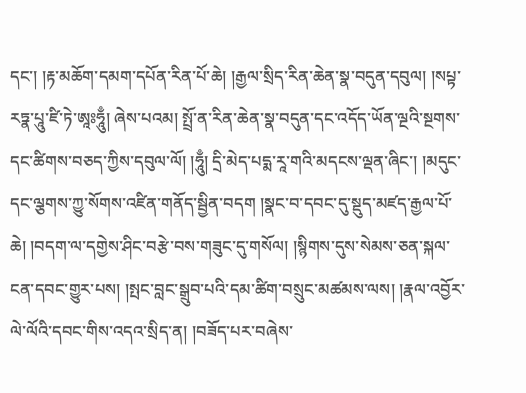དང་། །རྟ་མཆོག་དམག་དཔོན་རིན་པོ་ཆེ། །རྒྱལ་སྲིད་རིན་ཆེན་སྣ་བདུན་དབུལ། །སཔྟ་རཏྣ་པཱུ་ཛི་ཏེ་ཨཱཿཧཱུྃ། ཞེས་པའམ། སྤྲོ་ན་རིན་ཆེན་སྣ་བདུན་དང་འདོད་ཡོན་ལྔའི་སྔགས་དང་ཚིགས་བཅད་ཀྱིས་དབུལ་ལོ། །ཧཱུྃ། དྲི་མེད་པདྨ་རཱ་གའི་མདངས་ལྡན་ཞིང་། །མདུང་དང་ལྕགས་ཀྱུ་སོགས་འཛིན་གནོད་སྦྱིན་བདག །སྣང་བ་དབང་དུ་སྡུད་མཛད་རྒྱལ་པོ་ཆེ། །བདག་ལ་དགྱེས་ཤིང་བརྩེ་བས་གཟུང་དུ་གསོལ། །སྙིགས་དུས་སེམས་ཅན་སྐལ་ངན་དབང་གྱུར་པས། །སྤང་བླང་སྒྲུབ་པའི་དམ་ཚིག་བསྲུང་མཚམས་ལས། །རྣལ་འབྱོར་ལེ་ལོའི་དབང་གིས་འདའ་སྲིད་ན། །བཟོད་པར་བཞེས་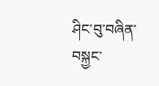ཤིང་བུ་བཞིན་བསྐྱང་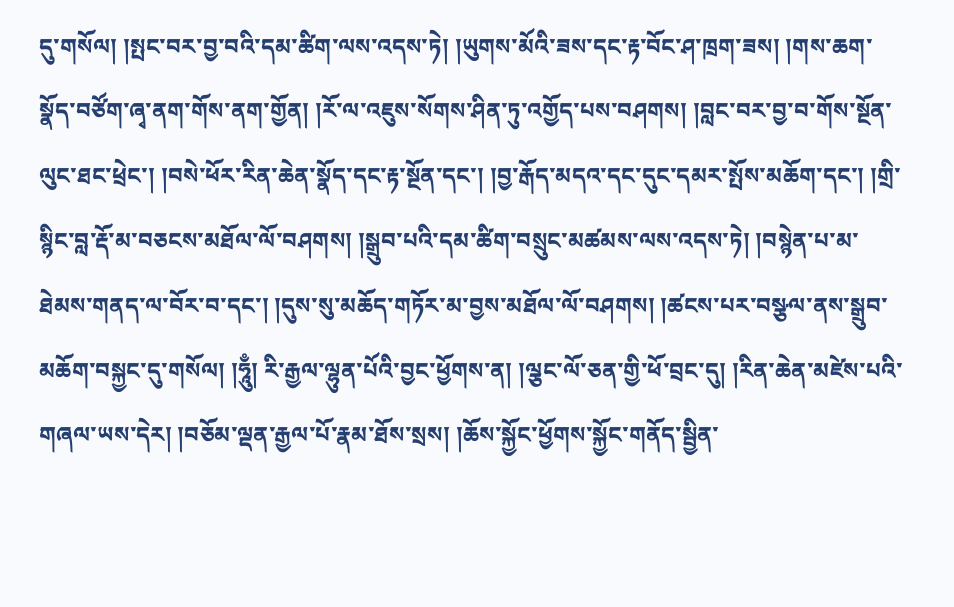དུ་གསོལ། །སྤང་བར་བྱ་བའི་དམ་ཚིག་ལས་འདས་ཏེ། །ཡུགས་མོའི་ཟས་དང་རྟ་བོང་ཤ་ཁྲག་ཟས། །གས་ཆག་སྣོད་བཙོག་ཞྭ་ནག་གོས་ནག་གྱོན། །རོ་ལ་འཇུས་སོགས་ཤིན་ཏུ་འགྱོད་པས་བཤགས། །བླང་བར་བྱ་བ་གོས་སྔོན་ལུང་ཐང་ཕྲེང་། །བསེ་ཕོར་རིན་ཆེན་སྣོད་དང་རྟ་སྔོན་དང་། །བྱ་རྒོད་མདའ་དང་དུང་དམར་སྤོས་མཆོག་དང་། །གྲི་སྙིང་བླ་རྡོ་མ་བཅངས་མཐོལ་ལོ་བཤགས། །སྒྲུབ་པའི་དམ་ཚིག་བསྲུང་མཚམས་ལས་འདས་ཏེ། །བསྙེན་པ་མ་ཐེམས་གནད་ལ་བོར་བ་དང་། །དུས་སུ་མཆོད་གཏོར་མ་བྱས་མཐོལ་ལོ་བཤགས། །ཚངས་པར་བསྩལ་ནས་སྒྲུབ་མཆོག་བསྐྱང་དུ་གསོལ། །ཧཱུྃ། རི་རྒྱལ་ལྷུན་པོའི་བྱང་ཕྱོགས་ན། །ལྕང་ལོ་ཅན་གྱི་ཕོ་བྲང་དུ། །རིན་ཆེན་མཛེས་པའི་གཞལ་ཡས་དེར། །བཅོམ་ལྡན་རྒྱལ་པོ་རྣམ་ཐོས་སྲས། །ཆོས་སྐྱོང་ཕྱོགས་སྐྱོང་གནོད་སྦྱིན་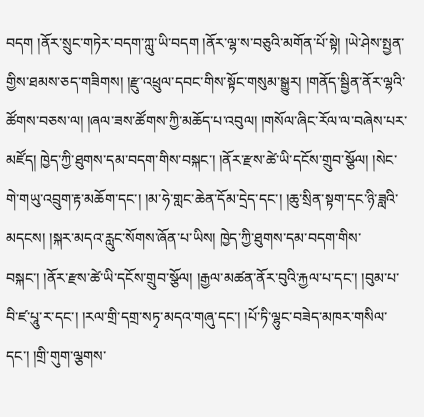བདག །ནོར་སྲུང་གཏེར་བདག་ཀླུ་ཡི་བདག །ནོར་ལྷ་ས་བཅུའི་མགོན་པོ་སྟེ། །ཡེ་ཤེས་སྤྱན་གྱིས་ཐམས་ཅད་གཟིགས། །རྫུ་འཕྲུལ་དབང་གིས་སྟོང་གསུམ་སྒྱུར། །གནོད་སྦྱིན་ནོར་ལྷའི་ཚོགས་བཅས་ལ། །ཞལ་ཟས་ཚོགས་ཀྱི་མཆོད་པ་འབུལ། །གསོལ་ཞིང་རོལ་ལ་བཞེས་པར་མཛོད། ཁྱེད་ཀྱི་ཐུགས་དམ་བདག་གིས་བསྐང་། །ནོར་རྫས་ཚེ་ཡི་དངོས་གྲུབ་སྩོལ། །སེང་གེ་གཡུ་འབྲུག་རྟ་མཆོག་དང་། །མ་ཧེ་གླང་ཆེན་དོམ་དྲེད་དང་། །ཆུ་སྲིན་སྟག་དང་ཉི་ཟླའི་མདངས། །སྐར་མདའ་རླུང་སོགས་ཞོན་པ་ཡིས། ཁྱེད་ཀྱི་ཐུགས་དམ་བདག་གིས་བསྐང་། །ནོར་རྫས་ཚེ་ཡི་དངོས་གྲུབ་སྩོལ། །རྒྱལ་མཚན་ནོར་བུའི་རྐྱལ་པ་དང་། །བུམ་པ་བི་ཛ་པཱུ་ར་དང་། །རལ་གྲི་དགྲ་སཏྭ་མདའ་གཞུ་དང་། །པོ་ཏི་ལྷུང་བཟེད་མཁར་གསིལ་དང་། །གྲི་གུག་ལྕགས་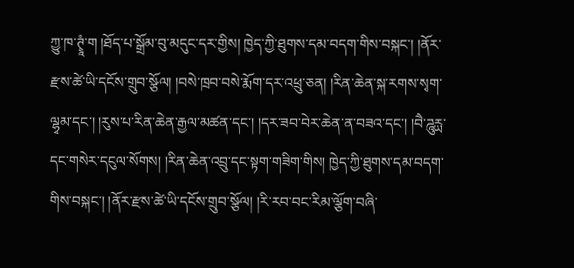ཀྱུ་ཁ་ཊྭཱཾ་ག །ཐོད་པ་སྒྲོམ་བུ་མདུང་དར་གྱིས། ཁྱེད་ཀྱི་ཐུགས་དམ་བདག་གིས་བསྐང་། །ནོར་རྫས་ཚེ་ཡི་དངོས་གྲུབ་སྩོལ། །བསེ་ཁྲབ་བསེ་རྨོག་དར་འཕྲུ་ཅན། །རིན་ཆེན་སྐ་རགས་སྭག་ལྷྭམ་དང་། །རུས་པ་རིན་ཆེན་རྒྱལ་མཚན་དང་། །དར་ཟབ་བེར་ཆེན་ན་བཟའ་དང་། །བཻ་ཌཱུརྻ་དང་གསེར་དངུལ་སོགས། །རིན་ཆེན་འབྲུ་དང་སྟག་གཟིག་གིས། ཁྱེད་ཀྱི་ཐུགས་དམ་བདག་གིས་བསྐང་། །ནོར་རྫས་ཚེ་ཡི་དངོས་གྲུབ་སྩོལ། །རི་རབ་བང་རིམ་ལྕོག་བཞི་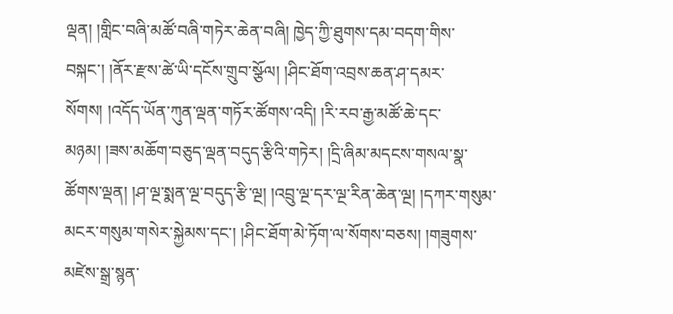ལྡན། །གླིང་བཞི་མཚོ་བཞི་གཏེར་ཆེན་བཞི། ཁྱེད་ཀྱི་ཐུགས་དམ་བདག་གིས་བསྐང་། །ནོར་རྫས་ཚེ་ཡི་དངོས་གྲུབ་སྩོལ། །ཤིང་ཐོག་འབྲས་ཆན་ཤ་དམར་སོགས། །འདོད་ཡོན་ཀུན་ལྡན་གཏོར་ཚོགས་འདི། །རི་རབ་རྒྱ་མཚོ་ཆེ་དང་མཉམ། །ཟས་མཆོག་བཅུད་ལྡན་བདུད་རྩིའི་གཏེར། །དྲི་ཞིམ་མདངས་གསལ་སྣ་ཚོགས་ལྡན། །ཤ་ལྔ་སྨན་ལྔ་བདུད་རྩི་ལྔ། །འབྲུ་ལྔ་དར་ལྔ་རིན་ཆེན་ལྔ། །དཀར་གསུམ་མངར་གསུམ་གསེར་སྐྱེམས་དང་། །ཤིང་ཐོག་མེ་ཏོག་ལ་སོགས་བཅས། །གཟུགས་མཛེས་སྒྲ་སྙན་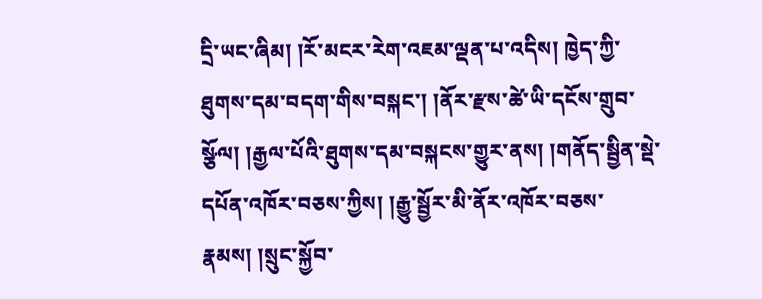དྲི་ཡང་ཞིམ། །རོ་མངར་རེག་འཇམ་ལྡན་པ་འདིས། ཁྱེད་ཀྱི་ཐུགས་དམ་བདག་གིས་བསྐང་། །ནོར་རྫས་ཚེ་ཡི་དངོས་གྲུབ་སྩོལ། །རྒྱལ་པོའི་ཐུགས་དམ་བསྐངས་གྱུར་ནས། །གནོད་སྦྱིན་སྡེ་དཔོན་འཁོར་བཅས་ཀྱིས། །རྒྱུ་སྦྱོར་མི་ནོར་འཁོར་བཅས་རྣམས། །སྲུང་སྐྱོབ་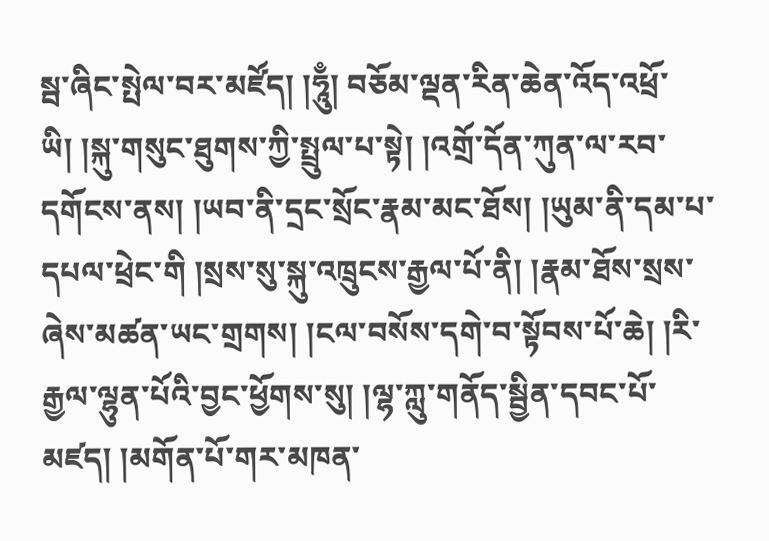སྦ་ཞིང་སྤེལ་བར་མཛོད། །ཧཱུྃ། བཅོམ་ལྡན་རིན་ཆེན་འོད་འཕྲོ་ཡི། །སྐུ་གསུང་ཐུགས་ཀྱི་སྤྲུལ་པ་སྟེ། །འགྲོ་དོན་ཀུན་ལ་རབ་དགོངས་ནས། །ཡབ་ནི་དྲང་སྲོང་རྣམ་མང་ཐོས། །ཡུམ་ནི་དམ་པ་དཔལ་ཕྲེང་གི །སྲས་སུ་སྐུ་འཁྲུངས་རྒྱལ་པོ་ནི། །རྣམ་ཐོས་སྲས་ཞེས་མཚན་ཡང་གྲགས། །ངལ་བསོས་དགེ་བ་སྟོབས་པོ་ཆེ། །རི་རྒྱལ་ལྷུན་པོའི་བྱང་ཕྱོགས་སུ། །ལྷ་ཀླུ་གནོད་སྦྱིན་དབང་པོ་མཛད། །མགོན་པོ་གར་མཁན་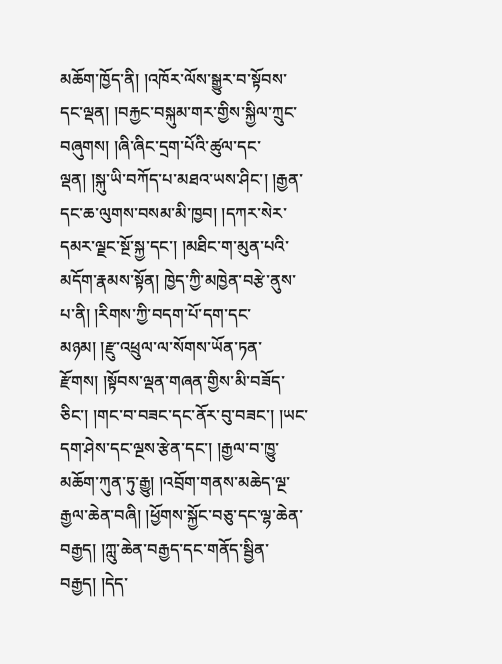མཆོག་ཁྱོད་ནི། །འཁོར་ལོས་སྒྱུར་བ་སྟོབས་དང་ལྡན། །བརྐྱང་བསྐུམ་གར་གྱིས་སྐྱིལ་ཀྲུང་བཞུགས། །ཞི་ཞིང་དྲག་པོའི་ཚུལ་དང་ལྡན། །སྐུ་ཡི་བཀོད་པ་མཐའ་ཡས་ཤིང་། །རྒྱན་དང་ཆ་ལུགས་བསམ་མི་ཁྱབ། །དཀར་སེར་དམར་ལྗང་སྔོ་སྐྱ་དང་། །མཐིང་ག་མུན་པའི་མདོག་རྣམས་སྟོན། ཁྱེད་ཀྱི་མཁྱེན་བརྩེ་ནུས་པ་ནི། །རིགས་ཀྱི་བདག་པོ་དག་དང་མཉམ། །རྫུ་འཕྲུལ་ལ་སོགས་ཡོན་ཏན་རྫོགས། །སྟོབས་ལྡན་གཞན་གྱིས་མི་བཟོད་ཅིང་། །གང་བ་བཟང་དང་ནོར་བུ་བཟང་། །ཡང་དག་ཤེས་དང་ལྔས་རྩེན་དང་། །རྒྱལ་བ་ཁྱུ་མཆོག་ཀུན་ཏུ་རྒྱུ། །འབྲོག་གནས་མཆེད་ལྔ་རྒྱལ་ཆེན་བཞི། །ཕྱོགས་སྐྱོང་བཅུ་དང་ལྷ་ཆེན་བརྒྱད། །ཀླུ་ཆེན་བརྒྱད་དང་གནོད་སྦྱིན་བརྒྱད། །དེད་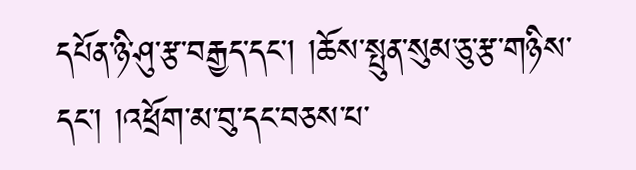དཔོན་ཉི་ཤུ་རྩ་བརྒྱད་དང་། །ཆོས་སྤུན་སུམ་ཅུ་རྩ་གཉིས་དང་། །འཕྲོག་མ་བུ་དང་བཅས་པ་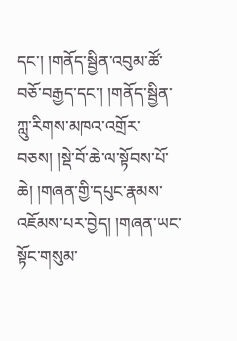དང་། །གནོད་སྦྱིན་འབུམ་ཚོ་བཅོ་བརྒྱད་དང་། །གནོད་སྦྱིན་ཀླུ་རིགས་མཁའ་འགྲོར་བཅས། །སྡེ་བོ་ཆེ་ལ་སྟོབས་པོ་ཆེ། །གཞན་གྱི་དཔུང་རྣམས་འཇོམས་པར་བྱེད། །གཞན་ཡང་སྟོང་གསུམ་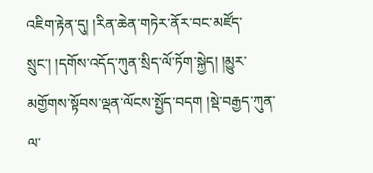འཇིག་རྟེན་དུ། །རིན་ཆེན་གཏེར་ནོར་བང་མཛོད་སྲུང་། །དགོས་འདོད་ཀུན་སྲིད་ལོ་ཏོག་སྐྱེད། །མྱུར་མགྱོགས་སྟོབས་ལྡན་ལོངས་སྤྱོད་བདག །སྡེ་བརྒྱད་ཀུན་ལ་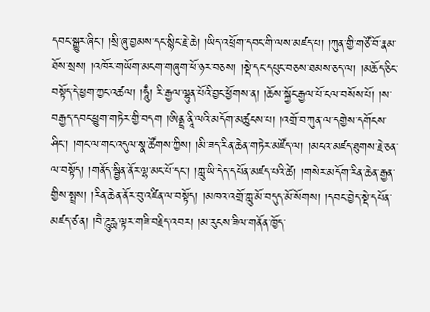དབང་སྒྱུར་ཞིང་། །སྲི་ཞུ་བྱམས་དང་སྙིང་རྗེ་ཆེ། །ཡིད་འཕྲོག་དབང་གི་ལས་མཛད་པ། །ཀུན་གྱི་གཙོ་བོ་རྣམ་ཐོས་སྲས། །འཁོར་གཡོག་མངག་གཞུག་ཕོ་ཉར་བཅས། །སྡེ་དང་དཔུང་བཅས་ཐམས་ཅད་ལ། །མཆོད་ཅིང་བསྟོད་དེ་ཕྱག་ཀྱང་འཚལ། །ཧཱུྃ། རི་རྒྱལ་ལྷུན་པོའི་བྱང་ཕྱོགས་ན། །ཆོས་སྐྱོང་རྒྱལ་པོ་ངལ་བསོས་པོ། །ས་བརྒྱད་དབང་ཕྱུག་གཏེར་གྱི་བདག །ཨིནྡྲ་ནཱི་ལའི་མདོག་མཚུངས་པ། །འགྲོ་བ་ཀུན་ལ་དགྱེས་དགོངས་ཤིང་། །གང་ལ་གང་འདུལ་སྣ་ཚོགས་ཀྱིས། །མི་ཟད་རིན་ཆེན་གཏེར་མཛོད་ལ། །མངའ་མཛད་ཐུགས་རྗེ་ཅན་ལ་བསྟོད། །གནོད་སྦྱིན་ནོར་ལྷ་མང་པོ་དང་། །ཀླུ་ཡི་དེད་དཔོན་མཛད་པའི་ཚེ། །གསེར་མདོག་རིན་ཆེན་རྒྱན་གྱིས་སྤྲས། །རིན་ཆེན་ནོར་བུ་འཛིན་ལ་བསྟོད། །མཁའ་འགྲོ་ཀླུ་མོ་བདུད་མོ་སོགས། །དབང་བྱེད་སྡེ་དཔོན་མཛད་ཙ་ན། །བཻ་ཌཱུརྻ་ལྟར་གཟི་བརྗིད་འབར། །མ་རུངས་ཟིལ་གནོན་ཁྱོད་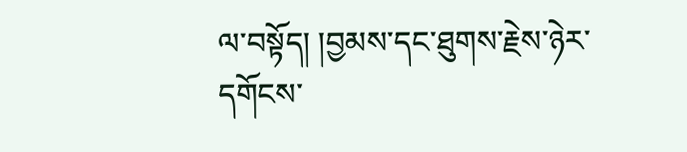ལ་བསྟོད། །བྱམས་དང་ཐུགས་རྗེས་ཉེར་དགོངས་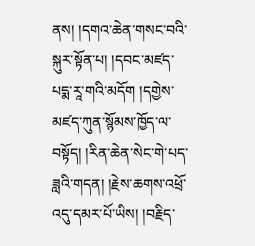ནས། །དགའ་ཆེན་གསང་བའི་སྐུར་སྟོན་པ། །དབང་མཛད་པདྨ་རཱ་གའི་མདོག །དགྱེས་མཛད་ཀུན་སྙོམས་ཁྱོད་ལ་བསྟོད། །རིན་ཆེན་སེང་གེ་པད་ཟླའི་གདན། །རྗེས་ཆགས་འཕྲོ་འདུ་དམར་པོ་ཡིས། །བརྗིད་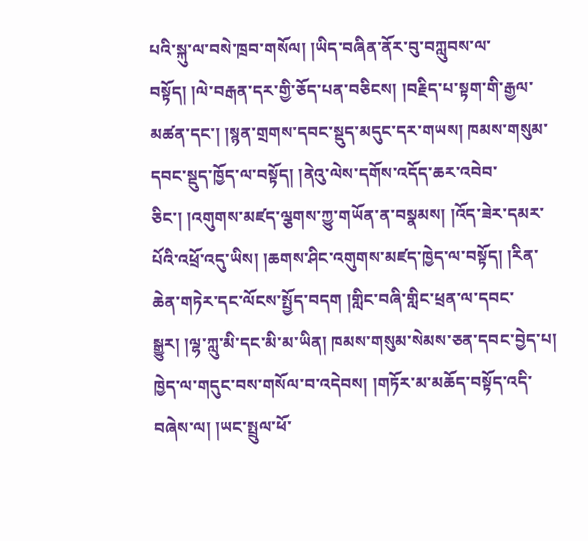པའི་སྐུ་ལ་བསེ་ཁྲབ་གསོལ། །ཡིད་བཞིན་ནོར་བུ་བཀླུབས་ལ་བསྟོད། །ལེ་བརྒན་དར་གྱི་ཅོད་པན་བཅིངས། །བརྗིད་པ་སྟག་གི་རྒྱལ་མཚན་དང་། །སྙན་གྲགས་དབང་སྡུད་མདུང་དར་གཡས། ཁམས་གསུམ་དབང་སྡུད་ཁྱོད་ལ་བསྟོད། །ནེའུ་ལེས་དགོས་འདོད་ཆར་འབེབ་ཅིང་། །འགུགས་མཛད་ལྕགས་ཀྱུ་གཡོན་ན་བསྣམས། །འོད་ཟེར་དམར་པོའི་འཕྲོ་འདུ་ཡིས། །ཆགས་ཤིང་འགུགས་མཛད་ཁྱེད་ལ་བསྟོད། །རིན་ཆེན་གཏེར་དང་ལོངས་སྤྱོད་བདག །གླིང་བཞི་གླིང་ཕྲན་ལ་དབང་སྒྱུར། །ལྷ་ཀླུ་མི་དང་མི་མ་ཡིན། ཁམས་གསུམ་སེམས་ཅན་དབང་བྱེད་པ། ཁྱེད་ལ་གདུང་བས་གསོལ་བ་འདེབས། །གཏོར་མ་མཆོད་བསྟོད་འདི་བཞེས་ལ། །ཡང་སྤྲུལ་ཕོ་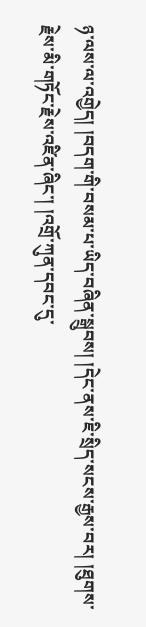ཉ་ལས་ལ་འགྱེད། །བདག་གི་བསམ་པ་ཡིད་བཞིན་སྒྲུབས། །དེང་ནས་ཇི་སྲིད་སངས་རྒྱས་བར། །ཐུགས་རྗེས་མི་གཏོང་རྗེས་འཛིན་ཞིང་། །འགྲོ་ཀུན་དབང་དུ་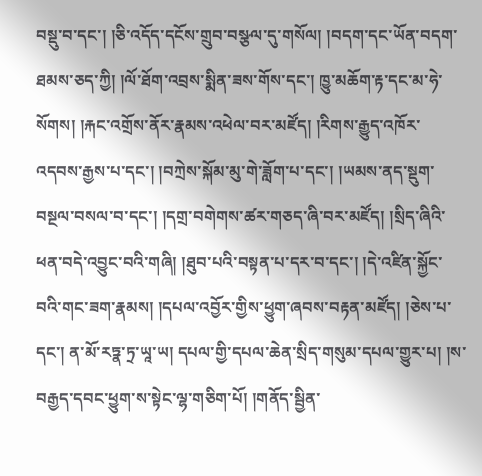བསྡུ་བ་དང་། །ཅི་འདོད་དངོས་གྲུབ་བསྩལ་དུ་གསོལ། །བདག་དང་ཡོན་བདག་ཐམས་ཅད་ཀྱི། །ལོ་ཐོག་འབྲས་སྨིན་ཟས་གོས་དང་། ཁྱུ་མཆོག་རྟ་དང་མ་ཧེ་སོགས། །རྐང་འགྲོས་ནོར་རྣམས་འཕེལ་བར་མཛོད། །རིགས་རྒྱུད་འཁོར་འདབས་རྒྱས་པ་དང་། །བཀྲེས་སྐོམ་མུ་གེ་ཟློག་པ་དང་། །ཡམས་ནད་སྡུག་བསྔལ་བསལ་བ་དང་། །དགྲ་བགེགས་ཚར་གཅད་ཞི་བར་མཛོད། །སྲིད་ཞིའི་ཕན་བདེ་འབྱུང་བའི་གཞི། །ཐུབ་པའི་བསྟན་པ་དར་བ་དང་། །དེ་འཛིན་སྐྱོང་བའི་གང་ཟག་རྣམས། །དཔལ་འབྱོར་གྱིས་ཕྱུག་ཞབས་བརྟན་མཛོད། །ཅེས་པ་དང་། ན་མོ་རཏྣ་ཏྲ་ཡཱ་ཡ། དཔལ་གྱི་དཔལ་ཆེན་སྲིད་གསུམ་དཔལ་གྱུར་པ། །ས་བརྒྱད་དབང་ཕྱུག་ས་སྟེང་ལྷ་གཅིག་པོ། །གནོད་སྦྱིན་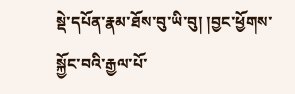སྡེ་དཔོན་རྣམ་ཐོས་བུ་ཡི་བུ། །བྱང་ཕྱོགས་སྐྱོང་བའི་རྒྱལ་པོ་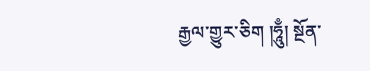རྒྱལ་གྱུར་ཅིག །ཧཱུྃ། སྔོན་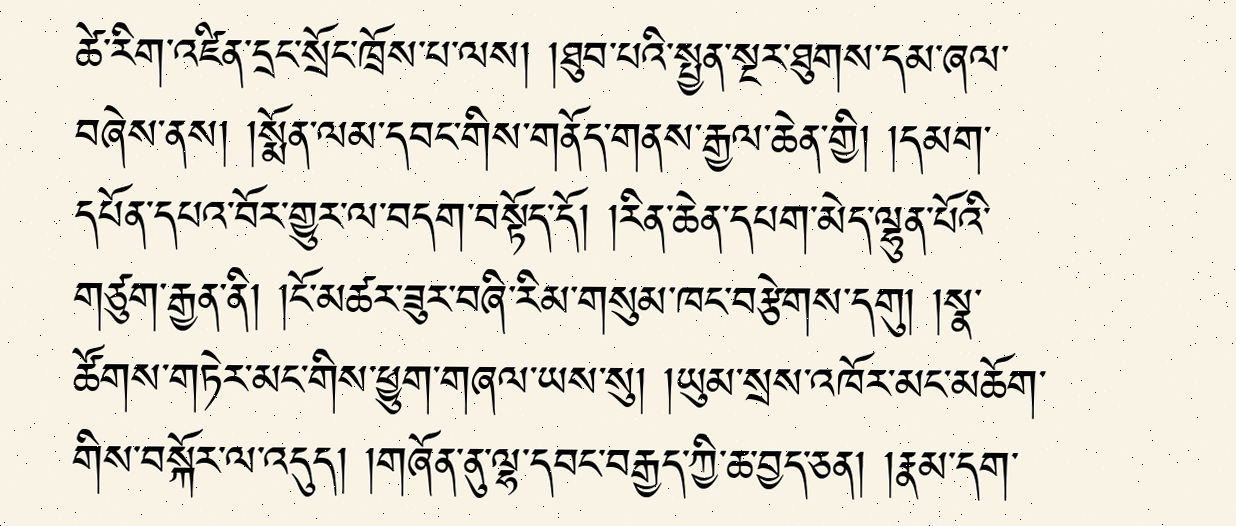ཚེ་རིག་འཛིན་དྲང་སྲོང་ཁྲོས་པ་ལས། །ཐུབ་པའི་སྤྱན་སྔར་ཐུགས་དམ་ཞལ་བཞེས་ནས། །སྨོན་ལམ་དབང་གིས་གནོད་གནས་རྒྱལ་ཆེན་གྱི། །དམག་དཔོན་དཔའ་བོར་གྱུར་ལ་བདག་བསྟོད་དོ། །རིན་ཆེན་དཔག་མེད་ལྷུན་པོའི་གཙུག་རྒྱན་ནི། །ངོ་མཚར་ཟུར་བཞི་རིམ་གསུམ་ཁང་བརྩེགས་དགུ། །སྣ་ཚོགས་གཏེར་མང་གིས་ཕྱུག་གཞལ་ཡས་སུ། །ཡུམ་སྲས་འཁོར་མང་མཆོག་གིས་བསྐོར་ལ་འདུད། །གཞོན་ནུ་ལྷ་དབང་བརྒྱད་ཀྱི་ཆ་བྱད་ཅན། །རྣམ་དག་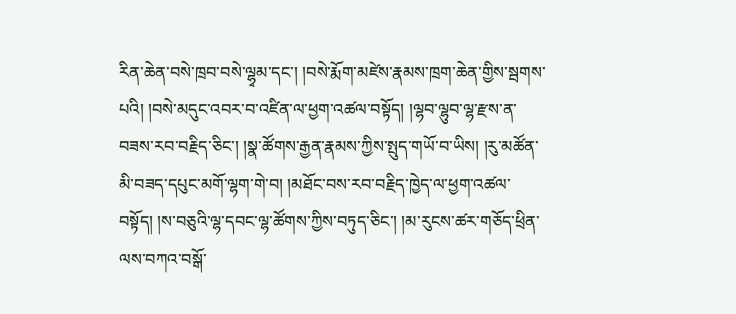རིན་ཆེན་བསེ་ཁྲབ་བསེ་ལྷྭམ་དང་། །བསེ་རྨོག་མཛེས་རྣམས་ཁྲག་ཆེན་གྱིས་སྦགས་པའི། །བསེ་མདུང་འབར་བ་འཛིན་ལ་ཕྱག་འཚལ་བསྟོད། །ལྷབ་ལྷུབ་ལྷ་རྫས་ན་བཟས་རབ་བརྗིད་ཅིང་། །སྣ་ཚོགས་རྒྱན་རྣམས་ཀྱིས་སྤུད་གཡོ་བ་ཡིས། །རུ་མཚོན་མི་བཟད་དཔུང་མགོ་ལྷག་གེ་བ། །མཐོང་བས་རབ་བརྗིད་ཁྱེད་ལ་ཕྱག་འཚལ་བསྟོད། །ས་བཅུའི་ལྷ་དབང་ལྷ་ཚོགས་ཀྱིས་བཏུད་ཅིང་། །མ་རུངས་ཚར་གཅོད་ཕྲིན་ལས་བཀའ་བསྒོ་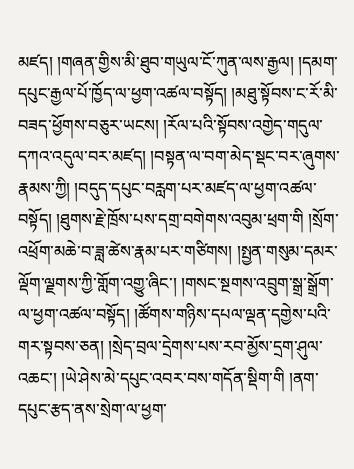མཛད། །གཞན་གྱིས་མི་ཐུབ་གཡུལ་ངོ་ཀུན་ལས་རྒྱལ། །དམག་དཔུང་རྒྱལ་པོ་ཁྱོད་ལ་ཕྱག་འཚལ་བསྟོད། །མཐུ་སྟོབས་ང་རོ་མི་བཟད་ཕྱོགས་བཅུར་ཡངས། །རོལ་པའི་སྟོབས་འགྱེད་གདུལ་དཀའ་འདུལ་བར་མཛད། །བསྟན་ལ་བག་མེད་སྡང་བར་ཞུགས་རྣམས་ཀྱི། །བདུད་དཔུང་བརླག་པར་མཛད་ལ་ཕྱག་འཚལ་བསྟོད། །ཐུགས་རྗེ་ཁྲོས་པས་དགྲ་བགེགས་འབུམ་ཕྲག་གི །སྲོག་འཕྲོག་མཆེ་བ་ཟླ་ཚེས་རྣམ་པར་གཙིགས། །སྤྱན་གསུམ་དམར་ལྡོག་ལྗགས་ཀྱི་གློག་འགྱུ་ཞིང་། །གསང་སྔགས་འབྲུག་སྒྲ་སྒྲོག་ལ་ཕྱག་འཚལ་བསྟོད། །ཚོགས་གཉིས་དཔལ་ལྡན་དགྱེས་པའི་གར་སྟབས་ཅན། །སྲེད་བྲལ་དྲེགས་པས་རབ་མྱོས་དྲག་ཤུལ་འཆང་། །ཡེ་ཤེས་མེ་དཔུང་འབར་བས་གདོན་སྡིག་གི །ནག་དཔུང་རྩད་ནས་སྲེག་ལ་ཕྱག་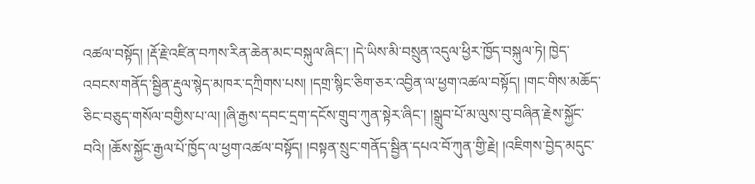འཚལ་བསྟོད། །རྡོ་རྗེ་འཛིན་བཀས་རིན་ཆེན་མང་བསྐུལ་ཞིང་། །དེ་ཡིས་མི་བསྲུན་འདུལ་ཕྱིར་ཁྱོད་བསྐུལ་ཏེ། ཁྱེད་འབངས་གནོད་སྦྱིན་རྡུལ་སྙེད་མཁར་དཀྲིགས་པས། །དགྲ་སྙིང་ཅིག་ཅར་འབྱིན་ལ་ཕྱག་འཚལ་བསྟོད། །གང་གིས་མཆོད་ཅིང་བཅུད་གསོལ་བགྱིས་པ་ལ། །ཞི་རྒྱས་དབང་དྲག་དངོས་གྲུབ་ཀུན་སྟེར་ཞིང་། །སྒྲུབ་པོ་མ་ལུས་བུ་བཞིན་རྗེས་སྐྱོང་བའི། །ཆོས་སྐྱོང་རྒྱལ་པོ་ཁྱོད་ལ་ཕྱག་འཚལ་བསྟོད། །བསྟན་སྲུང་གནོད་སྦྱིན་དཔའ་བོ་ཀུན་གྱི་རྗེ། །འཇིགས་བྱེད་མདུང་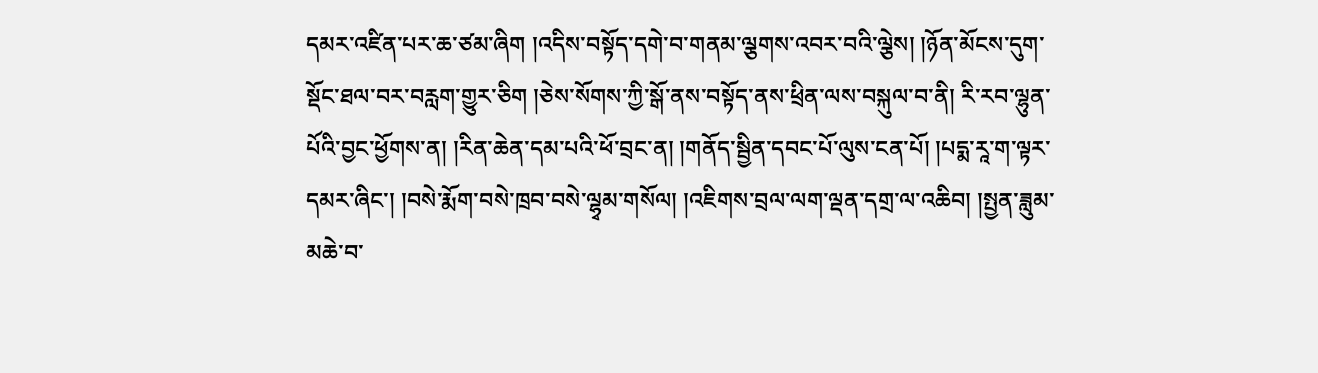དམར་འཛིན་པར་ཆ་ཙམ་ཞིག །འདིས་བསྟོད་དགེ་བ་གནམ་ལྕགས་འབར་བའི་ལྕེས། །ཉོན་མོངས་དུག་སྡོང་ཐལ་བར་བརླག་གྱུར་ཅིག །ཅེས་སོགས་ཀྱི་སྒོ་ནས་བསྟོད་ནས་ཕྲིན་ལས་བསྐུལ་བ་ནི། རི་རབ་ལྷུན་པོའི་བྱང་ཕྱོགས་ན། །རིན་ཆེན་དམ་པའི་ཕོ་བྲང་ན། །གནོད་སྦྱིན་དབང་པོ་ལུས་ངན་པོ། །པདྨ་རཱ་ག་ལྟར་དམར་ཞིང་། །བསེ་རྨོག་བསེ་ཁྲབ་བསེ་ལྷྭམ་གསོལ། །འཇིགས་བྲལ་ལག་ལྡན་དགྲ་ལ་འཆིབ། །སྤྱན་ཟླུམ་མཆེ་བ་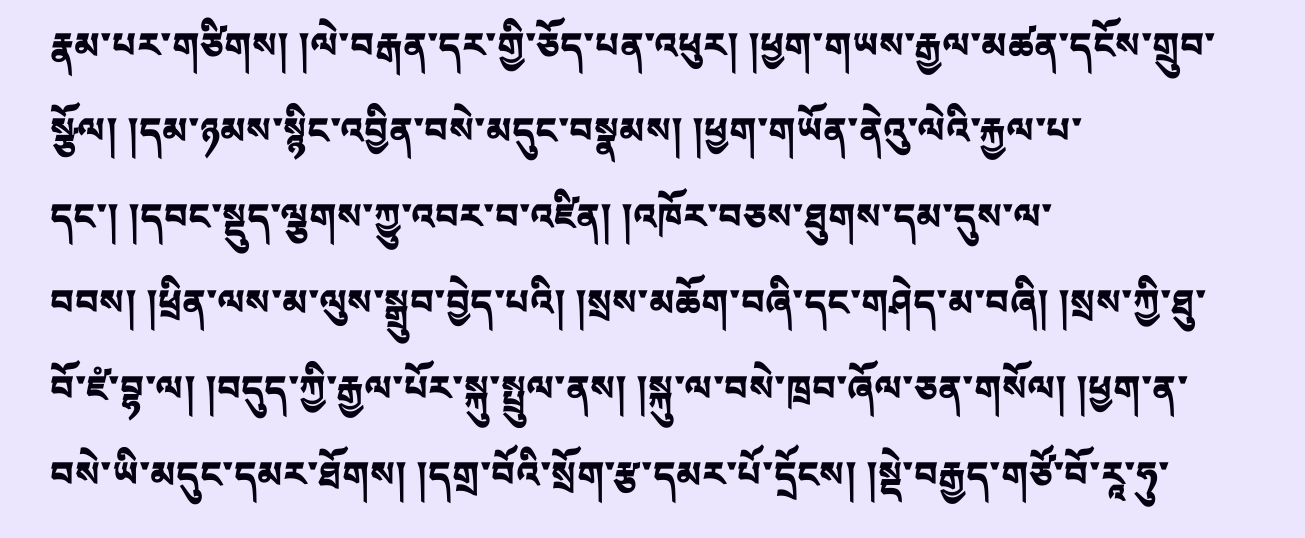རྣམ་པར་གཙིགས། །ལེ་བརྒན་དར་གྱི་ཅོད་པན་འཕུར། །ཕྱག་གཡས་རྒྱལ་མཚན་དངོས་གྲུབ་སྩོལ། །དམ་ཉམས་སྙིང་འབྱིན་བསེ་མདུང་བསྣམས། །ཕྱག་གཡོན་ནེའུ་ལེའི་རྐྱལ་པ་དང་། །དབང་སྡུད་ལྕགས་ཀྱུ་འབར་བ་འཛིན། །འཁོར་བཅས་ཐུགས་དམ་དུས་ལ་བབས། །ཕྲིན་ལས་མ་ལུས་སྒྲུབ་བྱེད་པའི། །སྲས་མཆོག་བཞི་དང་གཤེད་མ་བཞི། །སྲས་ཀྱི་ཐུ་བོ་ཛཾ་བྷ་ལ། །བདུད་ཀྱི་རྒྱལ་པོར་སྐུ་སྤྲུལ་ནས། །སྐུ་ལ་བསེ་ཁྲབ་ཞོལ་ཅན་གསོལ། །ཕྱག་ན་བསེ་ཡི་མདུང་དམར་ཐོགས། །དགྲ་བོའི་སྲོག་རྩ་དམར་པོ་དྲོངས། །སྡེ་བརྒྱད་གཙོ་བོ་རཱ་ཧུ་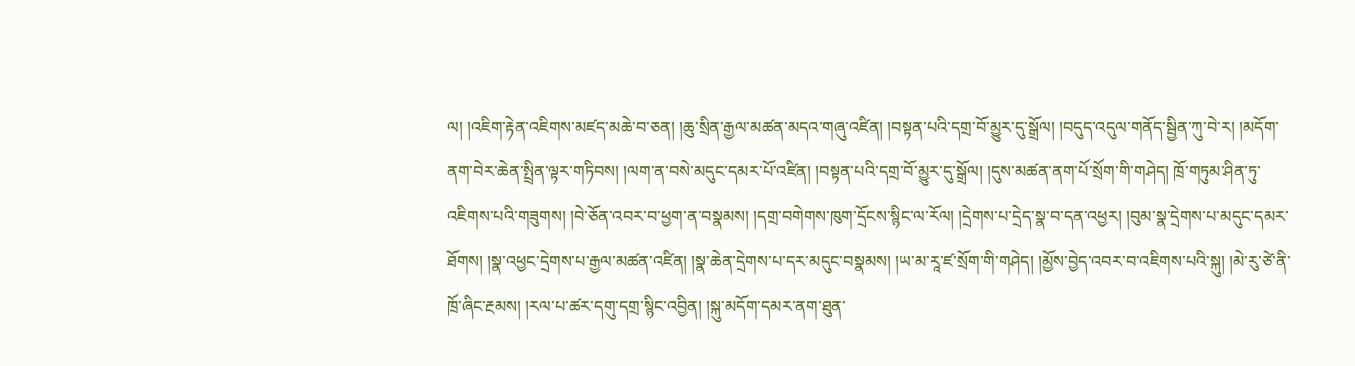ལ། །འཇིག་རྟེན་འཇིགས་མཛད་མཆེ་བ་ཅན། །ཆུ་སྲིན་རྒྱལ་མཚན་མདའ་གཞུ་འཛིན། །བསྟན་པའི་དགྲ་བོ་མྱུར་དུ་སྒྲོལ། །བདུད་འདུལ་གནོད་སྦྱིན་ཀུ་བེ་ར། །མདོག་ནག་བེར་ཆེན་སྤྲིན་ལྟར་གཏིབས། །ལག་ན་བསེ་མདུང་དམར་པོ་འཛིན། །བསྟན་པའི་དགྲ་བོ་མྱུར་དུ་སྒྲོལ། །དུས་མཚན་ནག་པོ་སྲོག་གི་གཤེད། ཁྲོ་གཏུམ་ཤིན་ཏུ་འཇིགས་པའི་གཟུགས། །བེ་ཅོན་འབར་བ་ཕྱག་ན་བསྣམས། །དགྲ་བགེགས་ཁུག་དྲོངས་སྙིང་ལ་རོལ། །དྲེགས་པ་དྲེད་སྣ་བ་དན་འཕྱར། །བུམ་སྣ་དྲེགས་པ་མདུང་དམར་ཐོགས། །སྣ་འཕྱང་དྲེགས་པ་རྒྱལ་མཚན་འཛིན། །སྣ་ཆེན་དྲེགས་པ་དར་མདུང་བསྣམས། །ཡ་མ་རཱ་ཛ་སྲོག་གི་གཤེད། །མྱོས་བྱེད་འབར་བ་འཇིགས་པའི་སྐུ། །མེ་རུ་ཙེ་ནི་ཁྲོ་ཞིང་རྔམས། །རལ་པ་ཚར་དགུ་དགྲ་སྙིང་འབྱིན། །སྐུ་མདོག་དམར་ནག་ཐུན་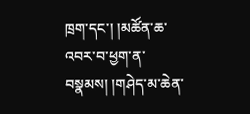ཁྲག་དང་། །མཚོན་ཆ་འབར་བ་ཕྱག་ན་བསྣམས། །གཤེད་མ་ཆེན་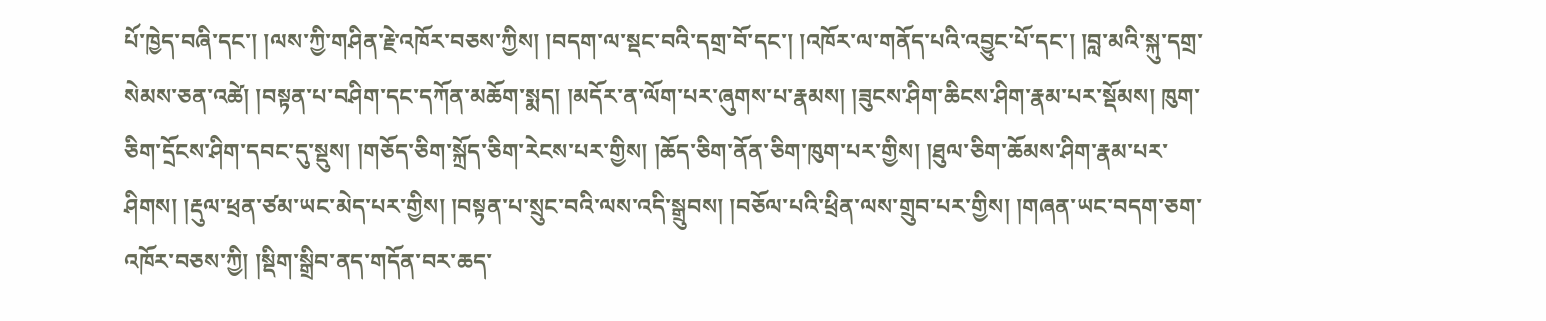པོ་ཁྱེད་བཞི་དང་། །ལས་ཀྱི་གཤིན་རྗེ་འཁོར་བཅས་ཀྱིས། །བདག་ལ་སྡང་བའི་དགྲ་བོ་དང་། །འཁོར་ལ་གནོད་པའི་འབྱུང་པོ་དང་། །བླ་མའི་སྐུ་དགྲ་སེམས་ཅན་འཚེ། །བསྟན་པ་བཤིག་དང་དཀོན་མཆོག་སྨད། །མདོར་ན་ལོག་པར་ཞུགས་པ་རྣམས། །ཟུངས་ཤིག་ཆིངས་ཤིག་རྣམ་པར་སྡོམས། ཁུག་ཅིག་དྲོངས་ཤིག་དབང་དུ་སྡུས། །གཅོད་ཅིག་སྐྲོད་ཅིག་རེངས་པར་གྱིས། །ཆོད་ཅིག་ནོན་ཅིག་ཁུག་པར་གྱིས། །ཐུལ་ཅིག་ཆོམས་ཤིག་རྣམ་པར་ཤིགས། །རྡུལ་ཕྲན་ཙམ་ཡང་མེད་པར་གྱིས། །བསྟན་པ་སྲུང་བའི་ལས་འདི་སྒྲུབས། །བཅོལ་པའི་ཕྲིན་ལས་གྲུབ་པར་གྱིས། །གཞན་ཡང་བདག་ཅག་འཁོར་བཅས་ཀྱི། །སྡིག་སྒྲིབ་ནད་གདོན་བར་ཆད་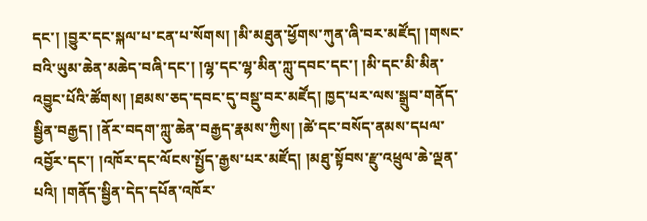དང་། །བྱུར་དང་སྐལ་པ་ངན་པ་སོགས། །མི་མཐུན་ཕྱོགས་ཀུན་ཞི་བར་མཛོད། །གསང་བའི་ཡུམ་ཆེན་མཆེད་བཞི་དང་། །ལྷ་དང་ལྷ་མིན་ཀླུ་དབང་དང་། །མི་དང་མི་མིན་འབྱུང་པོའི་ཚོགས། །ཐམས་ཅད་དབང་དུ་བསྡུ་བར་མཛོད། ཁྱད་པར་ལས་སྒྲུབ་གནོད་སྦྱིན་བརྒྱད། །ནོར་བདག་ཀླུ་ཆེན་བརྒྱད་རྣམས་ཀྱིས། །ཚེ་དང་བསོད་ནམས་དཔལ་འབྱོར་དང་། །འཁོར་དང་ལོངས་སྤྱོད་རྒྱས་པར་མཛོད། །མཐུ་སྟོབས་རྫུ་འཕྲུལ་ཆེ་ལྡན་པའི། །གནོད་སྦྱིན་དེད་དཔོན་འཁོར་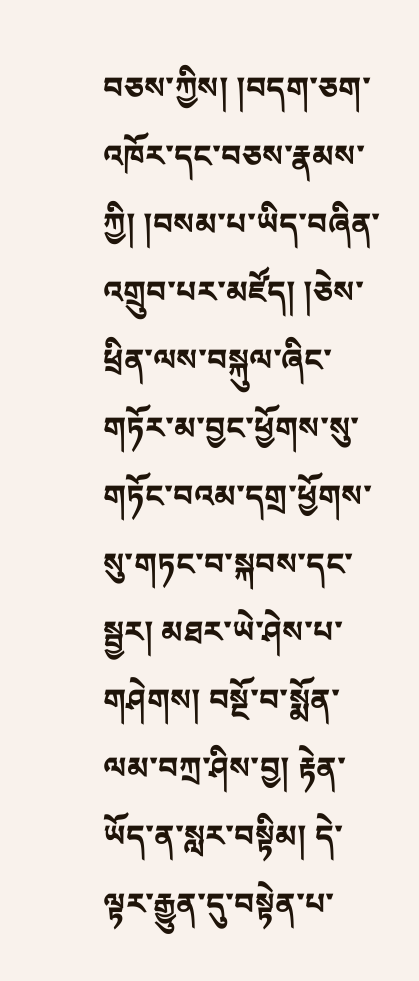བཅས་ཀྱིས། །བདག་ཅག་འཁོར་དང་བཅས་རྣམས་ཀྱི། །བསམ་པ་ཡིད་བཞིན་འགྲུབ་པར་མཛོད། །ཅེས་ཕྲིན་ལས་བསྐུལ་ཞིང་གཏོར་མ་བྱང་ཕྱོགས་སུ་གཏོང་བའམ་དགྲ་ཕྱོགས་སུ་གཏང་བ་སྐབས་དང་སྦྱར། མཐར་ཡེ་ཤེས་པ་གཤེགས། བསྔོ་བ་སྨོན་ལམ་བཀྲ་ཤིས་བྱ། རྟེན་ཡོད་ན་སླར་བསྟིམ། དེ་ལྟར་རྒྱུན་དུ་བསྟེན་པ་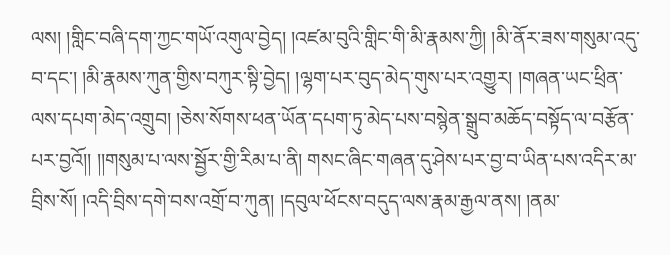ལས། །གླིང་བཞི་དག་ཀྱང་གཡོ་འགུལ་བྱེད། །འཛམ་བུའི་གླིང་གི་མི་རྣམས་ཀྱི། །མི་ནོར་ཟས་གསུམ་འདུ་བ་དང་། །མི་རྣམས་ཀུན་གྱིས་བཀུར་སྟི་བྱེད། །ལྷག་པར་བུད་མེད་གུས་པར་འགྱུར། །གཞན་ཡང་ཕྲིན་ལས་དཔག་མེད་འགྲུབ། །ཅེས་སོགས་ཕན་ཡོན་དཔག་ཏུ་མེད་པས་བསྙེན་སྒྲུབ་མཆོད་བསྟོད་ལ་བརྩོན་པར་བྱའོ།། །།གསུམ་པ་ལས་སྦྱོར་གྱི་རིམ་པ་ནི། གསང་ཞིང་གཞན་དུ་ཤེས་པར་བྱ་བ་ཡིན་པས་འདིར་མ་བྲིས་སོ། །འདི་བྲིས་དགེ་བས་འགྲོ་བ་ཀུན། །དབུལ་ཕོངས་བདུད་ལས་རྣམ་རྒྱལ་ནས། །ནམ་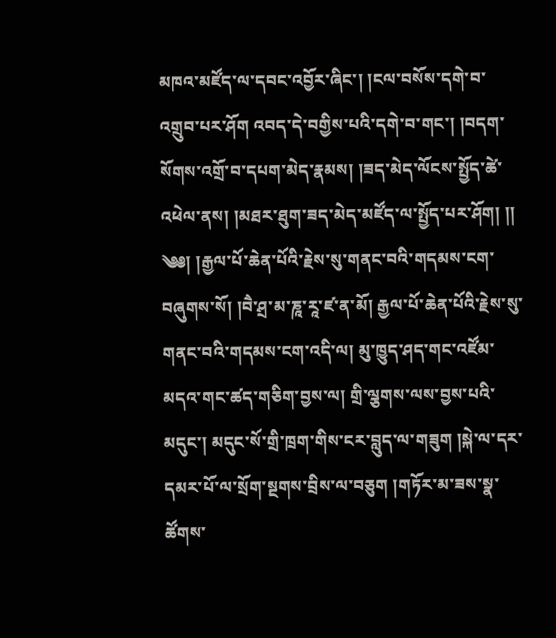མཁའ་མཛོད་ལ་དབང་འབྱོར་ཞིང་། །ངལ་བསོས་དགེ་བ་འགྲུབ་པར་ཤོག འབད་དེ་བགྱིས་པའི་དགེ་བ་གང་། །བདག་སོགས་འགྲོ་བ་དཔག་མེད་རྣམས། །ཟད་མེད་ལོངས་སྤྱོད་ཚེ་འཕེལ་ནས། །མཐར་ཐུག་ཟད་མེད་མཛོད་ལ་སྤྱོད་པར་ཤོག། །། ༄༅། །རྒྱལ་པོ་ཆེན་པོའི་རྗེས་སུ་གནང་བའི་གདམས་ངག་བཞུགས་སོ། །བཻ་ཤྲ་མ་ཎཱ་རཱ་ཛ་ན་མོ། རྒྱལ་པོ་ཆེན་པོའི་རྗེས་སུ་གནང་བའི་གདམས་ངག་འདི་ལ། མུ་ཁྱུད་ཤད་གང་འཛོམ་མདའ་གང་ཚད་གཅིག་བྱས་ལ། གྲི་ལྕགས་ལས་བྱས་པའི་མདུང་། མདུང་སོ་གྲི་ཁྲག་གིས་ངར་བླུད་ལ་གཟུག །སྐེ་ལ་དར་དམར་པོ་ལ་སྲོག་སྔགས་བྲིས་ལ་བཅུག །གཏོར་མ་ཟས་སྣ་ཚོགས་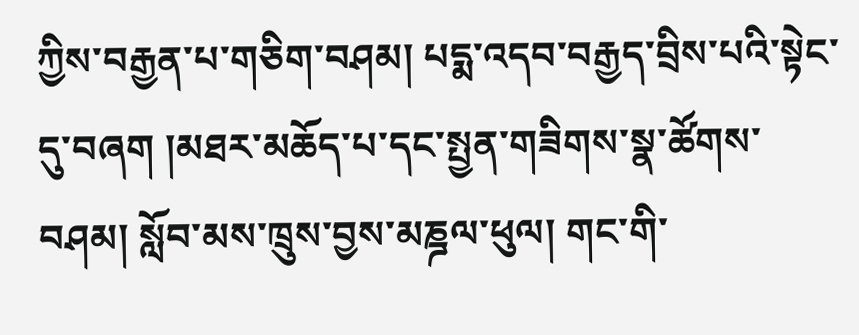ཀྱིས་བརྒྱན་པ་གཅིག་བཤམ། པདྨ་འདབ་བརྒྱད་བྲིས་པའི་སྟེང་དུ་བཞག །མཐར་མཆོད་པ་དང་སྤྱན་གཟིགས་སྣ་ཚོགས་བཤམ། སློབ་མས་ཁྲུས་བྱས་མཎྜལ་ཕུལ། གང་གི་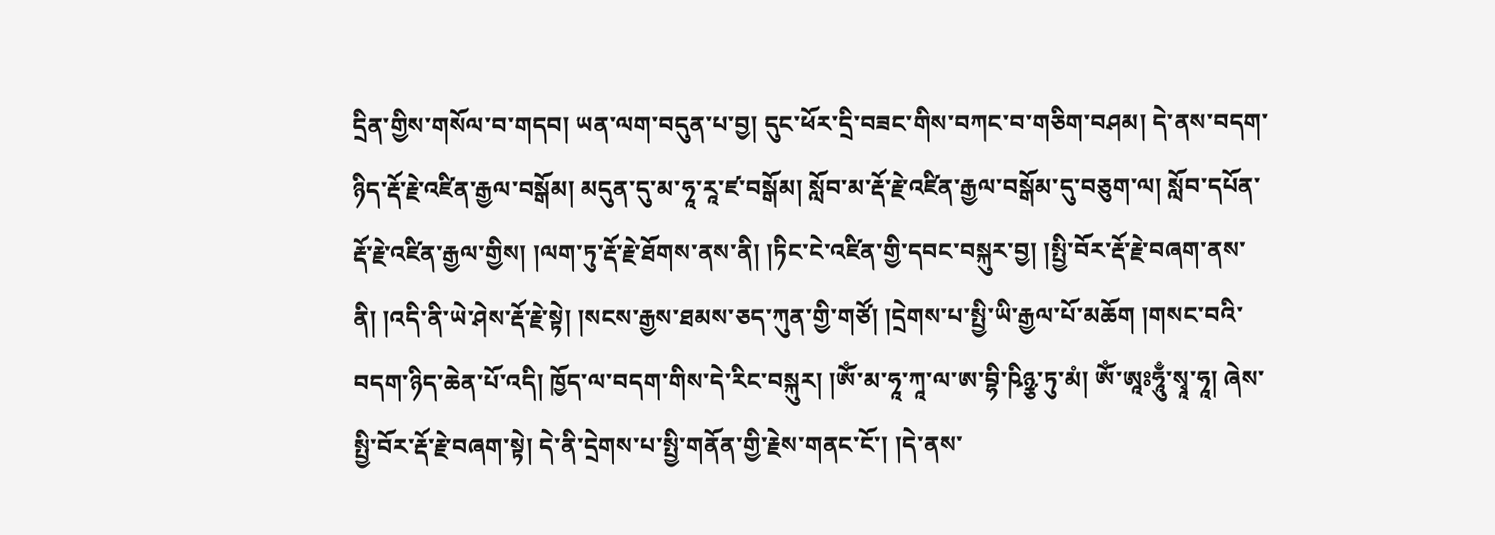དྲིན་གྱིས་གསོལ་བ་གདབ། ཡན་ལག་བདུན་པ་བྱ། དུང་ཕོར་དྲི་བཟང་གིས་བཀང་བ་གཅིག་བཤམ། དེ་ནས་བདག་ཉིད་རྡོ་རྗེ་འཛིན་རྒྱལ་བསྒོམ། མདུན་དུ་མ་ཧཱ་རཱ་ཛ་བསྒོམ། སློབ་མ་རྡོ་རྗེ་འཛིན་རྒྱལ་བསྒོམ་དུ་བཅུག་ལ། སློབ་དཔོན་རྡོ་རྗེ་འཛིན་རྒྱལ་གྱིས། །ལག་ཏུ་རྡོ་རྗེ་ཐོགས་ནས་ནི། །ཏིང་ངེ་འཛིན་གྱི་དབང་བསྐུར་བྱ། །སྤྱི་བོར་རྡོ་རྗེ་བཞག་ནས་ནི། །འདི་ནི་ཡེ་ཤེས་རྡོ་རྗེ་སྟེ། །སངས་རྒྱས་ཐམས་ཅད་ཀུན་གྱི་གཙོ། །དྲེགས་པ་སྤྱི་ཡི་རྒྱལ་པོ་མཆོག །གསང་བའི་བདག་ཉིད་ཆེན་པོ་འདི། ཁྱོད་ལ་བདག་གིས་དེ་རིང་བསྐུར། །ཨོཾ་མ་ཧཱ་ཀཱ་ལ་ཨ་བྷི་ཥིཉྩ་ཏུ་མཾ། ཨོཾ་ཨཱཿཧཱུྃ་སྭཱ་ཧཱ། ཞེས་སྤྱི་བོར་རྡོ་རྗེ་བཞག་སྟེ། དེ་ནི་དྲེགས་པ་སྤྱི་གནོན་གྱི་རྗེས་གནང་ངོ་། །དེ་ནས་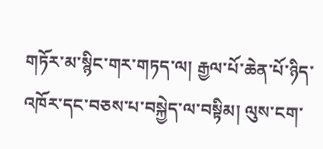གཏོར་མ་སྙིང་གར་གཏད་ལ། རྒྱལ་པོ་ཆེན་པོ་ཉིད་འཁོར་དང་བཅས་པ་བསྐྱེད་ལ་བསྟིམ། ལུས་ངག་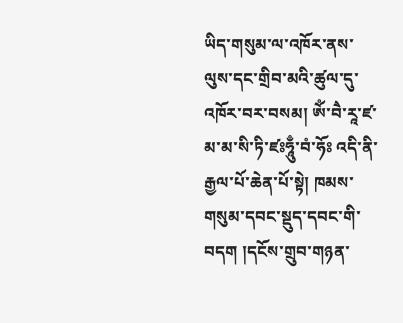ཡིད་གསུམ་ལ་འཁོར་ནས་ལུས་དང་གྲིབ་མའི་ཚུལ་དུ་འཁོར་བར་བསམ། ཨོཾ་བཻ་རཱ་ཛ་མ་མ་སི་ཏི་ཛཿཧཱུྃ་བཾ་ཧོཿ འདི་ནི་རྒྱལ་པོ་ཆེན་པོ་སྟེ། ཁམས་གསུམ་དབང་སྡུད་དབང་གི་བདག །དངོས་གྲུབ་གཉན་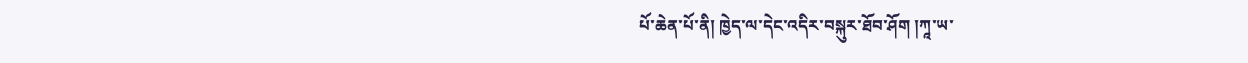པོ་ཆེན་པོ་ནི། ཁྱེད་ལ་དེང་འདིར་བསྐུར་ཐོབ་ཤོག །ཀཱ་ཡ་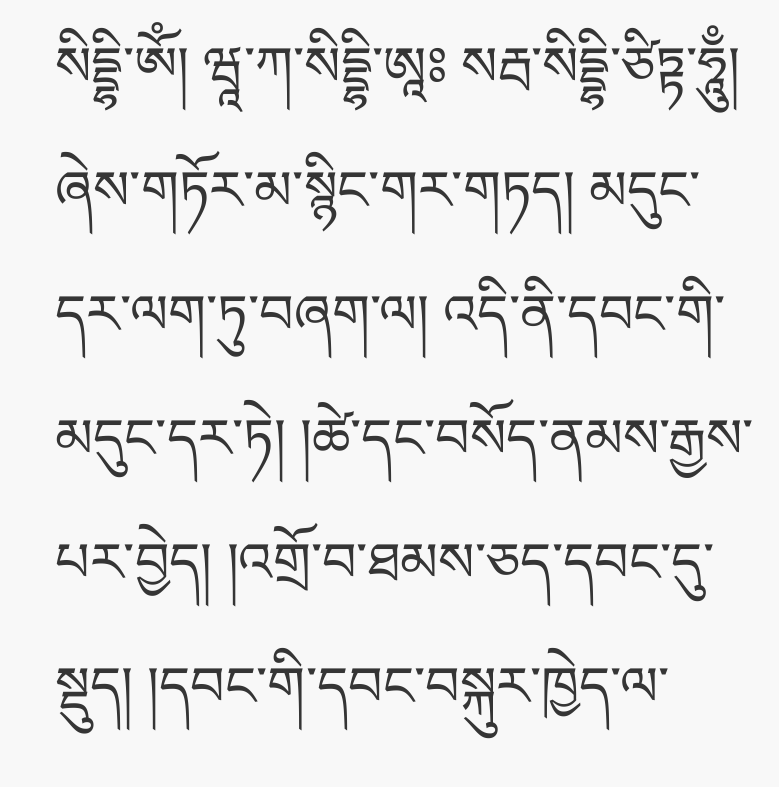སིདྡྷི་ཨོཾ། ཝཱ་ཀ་སིདྡྷི་ཨཱཿ སརྦ་སིདྡྷི་ཙིཏྟ་ཧཱུྃ། ཞེས་གཏོར་མ་སྙིང་གར་གཏད། མདུང་དར་ལག་ཏུ་བཞག་ལ། འདི་ནི་དབང་གི་མདུང་དར་ཏེ། །ཚེ་དང་བསོད་ནམས་རྒྱས་པར་བྱེད། །འགྲོ་བ་ཐམས་ཅད་དབང་དུ་སྡུད། །དབང་གི་དབང་བསྐུར་ཁྱེད་ལ་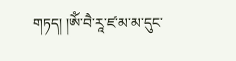གཏད། །ཨོཾ་བཻ་རཱ་ཛ་མ་མ་དུང་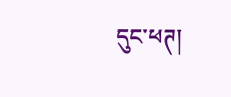དུང་ཕཊ།